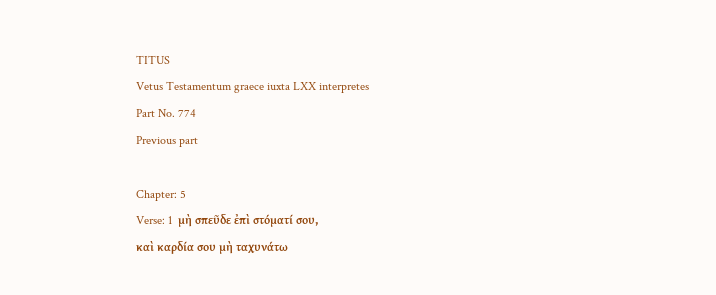TITUS
Vetus Testamentum graece iuxta LXX interpretes
Part No. 774
Previous part

Chapter: 5
Verse: 1  μὴ σπεῦδε ἐπὶ στόματί σου,
καὶ καρδία σου μὴ ταχυνάτω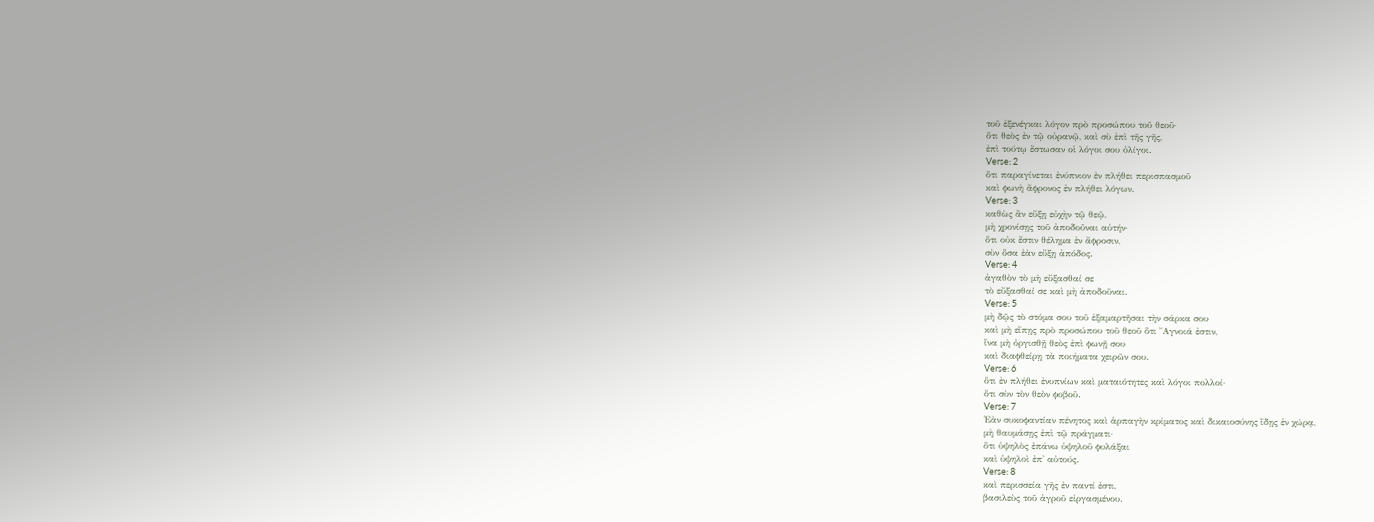τοῦ ἐξενέγκαι λόγον πρὸ προσώπου τοῦ θεοῦ·
ὅτι θεὸς ἐν τῷ οὐρανῷ, καὶ σὺ ἐπὶ τῆς γῆς,
ἐπὶ τούτῳ ἔστωσαν οἱ λόγοι σου ὀλίγοι.
Verse: 2
ὅτι παραγίνεται ἐνύπνιον ἐν πλήθει περισπασμοῦ
καὶ ϕωνὴ ἄϕρονος ἐν πλήθει λόγων.
Verse: 3
καθὼς ἂν εὔξῃ εὐχὴν τῷ θεῷ,
μὴ χρονίσῃς τοῦ ἀποδοῦναι αὐτήν·
ὅτι οὐκ ἔστιν θέλημα ἐν ἄϕροσιν,
σὺν ὅσα ἐὰν εὔξῃ ἀπόδος.
Verse: 4
ἀγαθὸν τὸ μὴ εὔξασθαί σε
τὸ εὔξασθαί σε καὶ μὴ ἀποδοῦναι.
Verse: 5
μὴ δῷς τὸ στόμα σου τοῦ ἐξαμαρτῆσαι τὴν σάρκα σου
καὶ μὴ εἴπῃς πρὸ προσώπου τοῦ θεοῦ ὅτι ῎Αγνοιά ἐστιν,
ἵνα μὴ ὀργισθῇ θεὸς ἐπὶ ϕωνῇ σου
καὶ διαϕθείρῃ τὰ ποιήματα χειρῶν σου.
Verse: 6
ὅτι ἐν πλήθει ἐνυπνίων καὶ ματαιότητες καὶ λόγοι πολλοί·
ὅτι σὺν τὸν θεὸν ϕοβοῦ.
Verse: 7
᾽Εὰν συκοϕαντίαν πένητος καὶ ἁρπαγὴν κρίματος καὶ δικαιοσύνης ἴδῃς ἐν χώρᾳ,
μὴ θαυμάσῃς ἐπὶ τῷ πράγματι·
ὅτι ὑψηλὸς ἐπάνω ὑψηλοῦ ϕυλάξαι
καὶ ὑψηλοὶ ἐπ' αὐτούς.
Verse: 8
καὶ περισσεία γῆς ἐν παντί ἐστι,
βασιλεὺς τοῦ ἀγροῦ εἰργασμένου.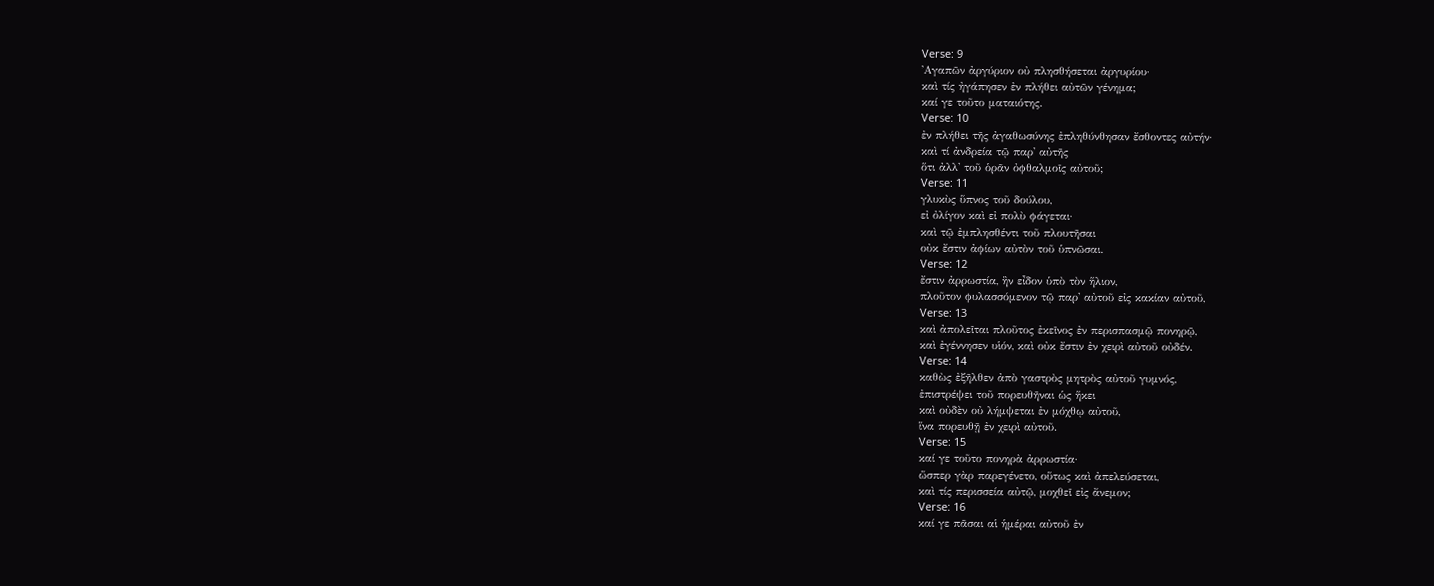Verse: 9
᾽Αγαπῶν ἀργύριον οὐ πλησθήσεται ἀργυρίου·
καὶ τίς ἠγάπησεν ἐν πλήθει αὐτῶν γένημα;
καί γε τοῦτο ματαιότης.
Verse: 10
ἐν πλήθει τῆς ἀγαθωσύνης ἐπληθύνθησαν ἔσθοντες αὐτήν·
καὶ τί ἀνδρεία τῷ παρ' αὐτῆς
ὅτι ἀλλ' τοῦ ὁρᾶν ὀϕθαλμοῖς αὐτοῦ;
Verse: 11
γλυκὺς ὕπνος τοῦ δούλου,
εἰ ὀλίγον καὶ εἰ πολὺ ϕάγεται·
καὶ τῷ ἐμπλησθέντι τοῦ πλουτῆσαι
οὐκ ἔστιν ἀϕίων αὐτὸν τοῦ ὑπνῶσαι.
Verse: 12
ἔστιν ἀρρωστία, ἣν εἶδον ὑπὸ τὸν ἥλιον,
πλοῦτον ϕυλασσόμενον τῷ παρ' αὐτοῦ εἰς κακίαν αὐτοῦ,
Verse: 13
καὶ ἀπολεῖται πλοῦτος ἐκεῖνος ἐν περισπασμῷ πονηρῷ,
καὶ ἐγέννησεν υἱόν, καὶ οὐκ ἔστιν ἐν χειρὶ αὐτοῦ οὐδέν.
Verse: 14
καθὼς ἐξῆλθεν ἀπὸ γαστρὸς μητρὸς αὐτοῦ γυμνός,
ἐπιστρέψει τοῦ πορευθῆναι ὡς ἥκει
καὶ οὐδὲν οὐ λήμψεται ἐν μόχθῳ αὐτοῦ,
ἵνα πορευθῇ ἐν χειρὶ αὐτοῦ.
Verse: 15
καί γε τοῦτο πονηρὰ ἀρρωστία·
ὥσπερ γὰρ παρεγένετο, οὕτως καὶ ἀπελεύσεται,
καὶ τίς περισσεία αὐτῷ, μοχθεῖ εἰς ἄνεμον;
Verse: 16
καί γε πᾶσαι αἱ ἡμέραι αὐτοῦ ἐν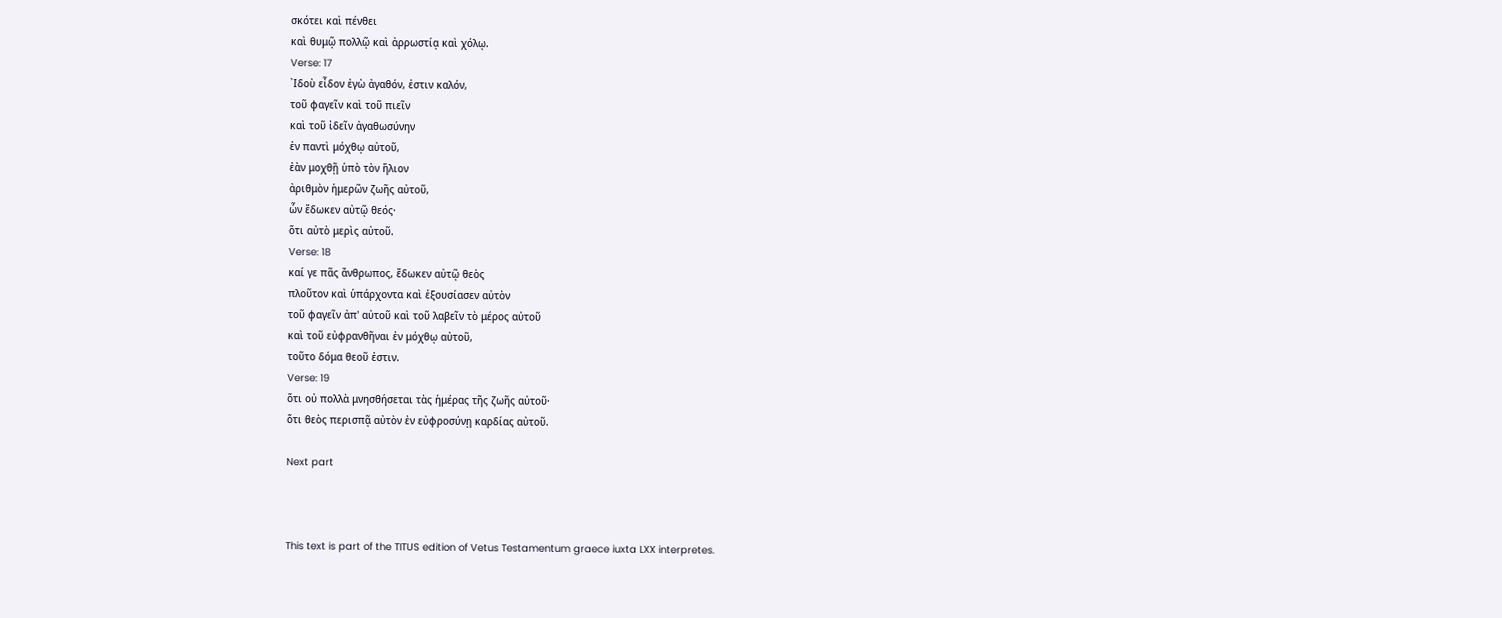σκότει καὶ πένθει
καὶ θυμῷ πολλῷ καὶ ἀρρωστίᾳ καὶ χόλῳ.
Verse: 17
᾽Ιδοὺ εἶδον ἐγὼ ἀγαθόν, ἐστιν καλόν,
τοῦ ϕαγεῖν καὶ τοῦ πιεῖν
καὶ τοῦ ἰδεῖν ἀγαθωσύνην
ἐν παντὶ μόχθῳ αὐτοῦ,
ἐὰν μοχθῇ ὑπὸ τὸν ἥλιον
ἀριθμὸν ἡμερῶν ζωῆς αὐτοῦ,
ὧν ἔδωκεν αὐτῷ θεός·
ὅτι αὐτὸ μερὶς αὐτοῦ.
Verse: 18
καί γε πᾶς ἄνθρωπος, ἔδωκεν αὐτῷ θεὸς
πλοῦτον καὶ ὑπάρχοντα καὶ ἐξουσίασεν αὐτὸν
τοῦ ϕαγεῖν ἀπ' αὐτοῦ καὶ τοῦ λαβεῖν τὸ μέρος αὐτοῦ
καὶ τοῦ εὐϕρανθῆναι ἐν μόχθῳ αὐτοῦ,
τοῦτο δόμα θεοῦ ἐστιν.
Verse: 19
ὅτι οὐ πολλὰ μνησθήσεται τὰς ἡμέρας τῆς ζωῆς αὐτοῦ·
ὅτι θεὸς περισπᾷ αὐτὸν ἐν εὐϕροσύνῃ καρδίας αὐτοῦ.

Next part



This text is part of the TITUS edition of Vetus Testamentum graece iuxta LXX interpretes.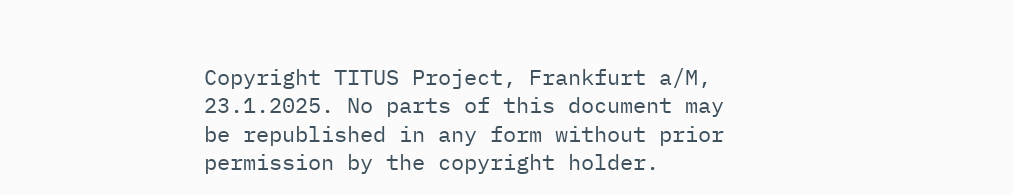Copyright TITUS Project, Frankfurt a/M, 23.1.2025. No parts of this document may be republished in any form without prior permission by the copyright holder.